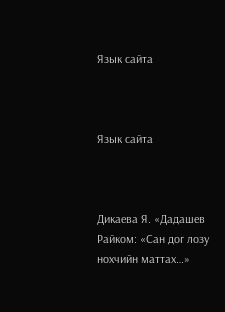Язык сайта



Язык сайта



Дикаева Я. «Дадашев Райком: «Сан дог лозу нохчийн маттах…»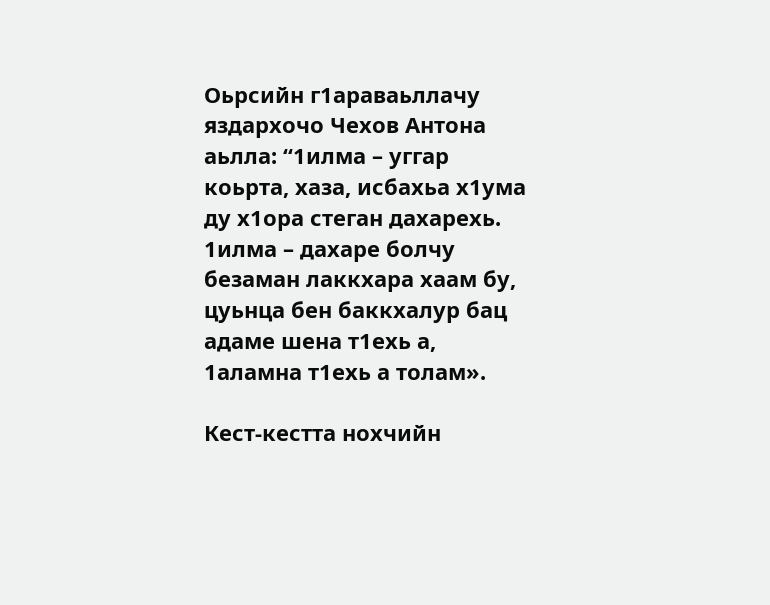Оьрсийн г1араваьллачу яздархочо Чехов Антона аьлла: “1илма – уггар коьрта, хаза, исбахьа х1ума ду х1ора стеган дахарехь. 1илма – дахаре болчу безаман лаккхара хаам бу, цуьнца бен баккхалур бац адаме шена т1ехь а, 1аламна т1ехь а толам».

Кест-кестта нохчийн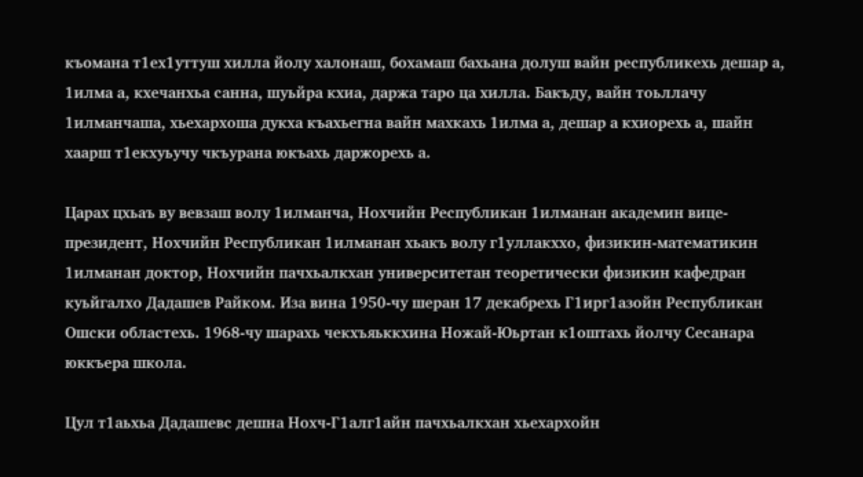къомана т1ех1уттуш хилла йолу халонаш, бохамаш бахьана долуш вайн республикехь дешар а, 1илма а, кхечанхьа санна, шуьйра кхиа, даржа таро ца хилла. Бакъду, вайн тоьллачу 1илманчаша, хьехархоша дукха къахьегна вайн махкахь 1илма а, дешар а кхиорехь а, шайн хаарш т1екхуьучу чкъурана юкъахь даржорехь а.

Царах цхьаъ ву вевзаш волу 1илманча, Нохчийн Республикан 1илманан академин вице-президент, Нохчийн Республикан 1илманан хьакъ волу г1уллакххо, физикин-математикин 1илманан доктор, Нохчийн пачхьалкхан университетан теоретически физикин кафедран куьйгалхо Дадашев Райком. Иза вина 1950-чу шеран 17 декабрехь Г1ирг1азойн Республикан Ошски областехь. 1968-чу шарахь чекхъяьккхина Ножай-Юьртан к1оштахь йолчу Сесанара юккъера школа.

Цул т1аьхьа Дадашевс дешна Нохч-Г1алг1айн пачхьалкхан хьехархойн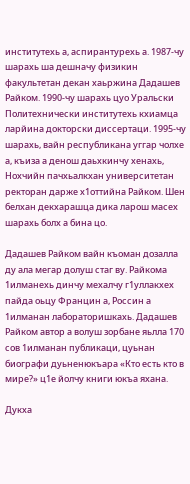институтехь а, аспирантурехь а. 1987-чу шарахь ша дешначу физикин факультетан декан хаьржина Дадашев Райком. 1990-чу шарахь цуо Уральски Политехнически институтехь кхиамца ларйина докторски диссертаци. 1995-чу шарахь, вайн республикана уггар чолхе а, къиза а денош даьхкинчу хенахь, Нохчийн пачхьалкхан университетан ректоран дарже х1оттийна Райком. Шен белхан декхарашца дика ларош масех шарахь болх а бина цо.

Дадашев Райком вайн къоман дозалла ду ала мегар долуш стаг ву. Райкома 1илманехь динчу мехалчу г1уллакхех пайда оьцу Францин а, Россин а 1илманан лабораторишкахь. Дадашев Райком автор а волуш зорбане яьлла 170 сов 1илманан публикаци, цуьнан биографи дуьненюкъара «Кто есть кто в мире?» ц1е йолчу книги юкъа яхана.

Дукха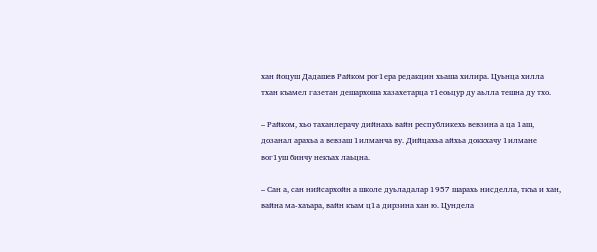хан йоцуш Дадашев Райком рог1ера редакцин хьаша хилира. Цуьнца хилла тхан къамел газетан дешархоша хазахетарца т1еоьцур ду аьлла тешна ду тхо.

– Райком, хьо таханлерачу дийнахь вайн республикехь вевзина а ца 1аш, дозанал арахьа а вевзаш 1илманча ву. Дийцахьа айхьа доккхачу 1илмане вог1уш бинчу некъах лаьцна.

– Сан а, сан нийсархойн а школе дуьладалар 1957 шарахь нисделла, ткъа и хан, вайна ма-хаъара, вайн къам ц1а дирзина хан ю. Цундела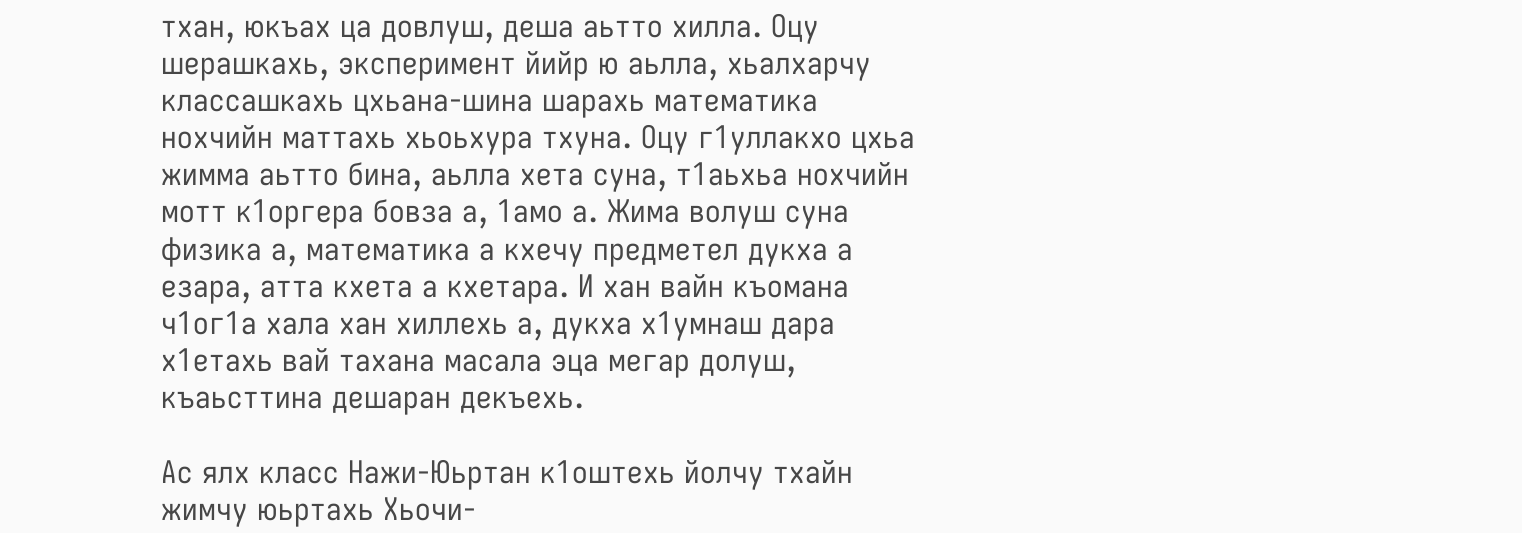тхан, юкъах ца довлуш, деша аьтто хилла. Оцу шерашкахь, эксперимент йийр ю аьлла, хьалхарчу классашкахь цхьана-шина шарахь математика нохчийн маттахь хьоьхура тхуна. Оцу г1уллакхо цхьа жимма аьтто бина, аьлла хета суна, т1аьхьа нохчийн мотт к1оргера бовза а, 1амо а. Жима волуш суна физика а, математика а кхечу предметел дукха а езара, атта кхета а кхетара. И хан вайн къомана ч1ог1а хала хан хиллехь а, дукха х1умнаш дара х1етахь вай тахана масала эца мегар долуш, къаьсттина дешаран декъехь.

Ас ялх класс Нажи-Юьртан к1оштехь йолчу тхайн жимчу юьртахь Хьочи-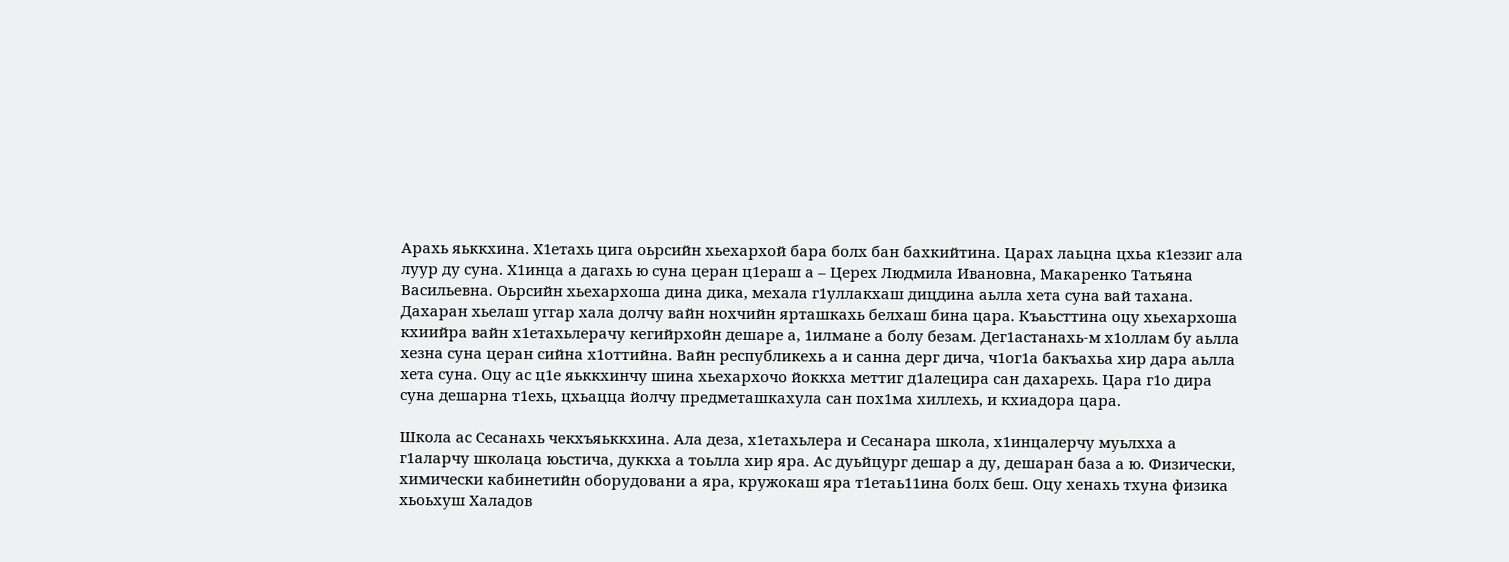Арахь яьккхина. Х1етахь цига оьрсийн хьехархой бара болх бан бахкийтина. Царах лаьцна цхьа к1еззиг ала луур ду суна. Х1инца а дагахь ю суна церан ц1ераш а – Церех Людмила Ивановна, Макаренко Татьяна Васильевна. Оьрсийн хьехархоша дина дика, мехала г1уллакхаш дицдина аьлла хета суна вай тахана. Дахаран хьелаш уггар хала долчу вайн нохчийн ярташкахь белхаш бина цара. Къаьсттина оцу хьехархоша кхиийра вайн х1етахьлерачу кегийрхойн дешаре а, 1илмане а болу безам. Дег1астанахь-м х1оллам бу аьлла хезна суна церан сийна х1оттийна. Вайн республикехь а и санна дерг дича, ч1ог1а бакъахьа хир дара аьлла хета суна. Оцу ас ц1е яьккхинчу шина хьехархочо йоккха меттиг д1алецира сан дахарехь. Цара г1о дира суна дешарна т1ехь, цхьацца йолчу предметашкахула сан пох1ма хиллехь, и кхиадора цара.

Школа ас Сесанахь чекхъяьккхина. Ала деза, х1етахьлера и Сесанара школа, х1инцалерчу муьлхха а г1аларчу школаца юьстича, дуккха а тоьлла хир яра. Ас дуьйцург дешар а ду, дешаран база а ю. Физически, химически кабинетийн оборудовани а яра, кружокаш яра т1етаь11ина болх беш. Оцу хенахь тхуна физика хьоьхуш Халадов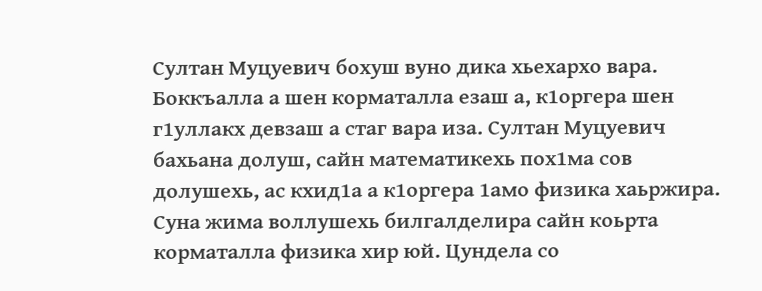Султан Муцуевич бохуш вуно дика хьехархо вара. Боккъалла а шен корматалла езаш а, к1оргера шен г1уллакх девзаш а стаг вара иза. Султан Муцуевич бахьана долуш, сайн математикехь пох1ма сов долушехь, ас кхид1а а к1оргера 1амо физика хаьржира. Суна жима воллушехь билгалделира сайн коьрта корматалла физика хир юй. Цундела со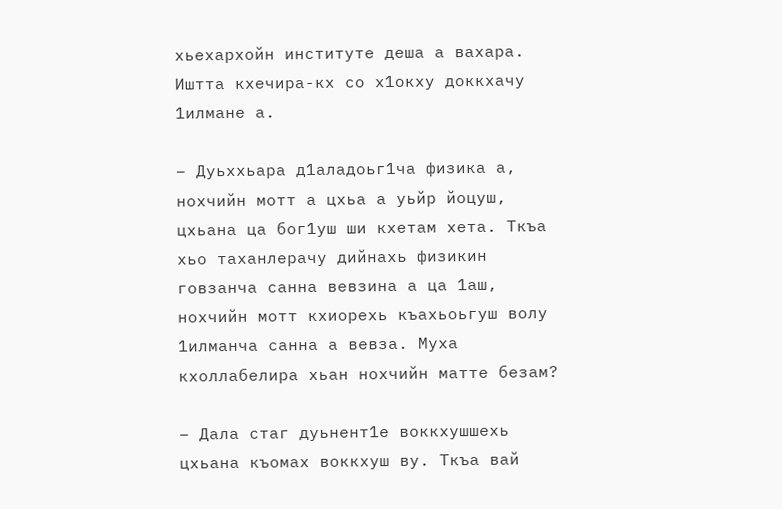хьехархойн институте деша а вахара. Иштта кхечира-кх со х1окху доккхачу 1илмане а.

– Дуьххьара д1аладоьг1ча физика а, нохчийн мотт а цхьа а уьйр йоцуш, цхьана ца бог1уш ши кхетам хета. Ткъа хьо таханлерачу дийнахь физикин говзанча санна вевзина а ца 1аш, нохчийн мотт кхиорехь къахьоьгуш волу 1илманча санна а вевза. Муха кхоллабелира хьан нохчийн матте безам?

– Дала стаг дуьнент1е воккхушшехь цхьана къомах воккхуш ву. Ткъа вай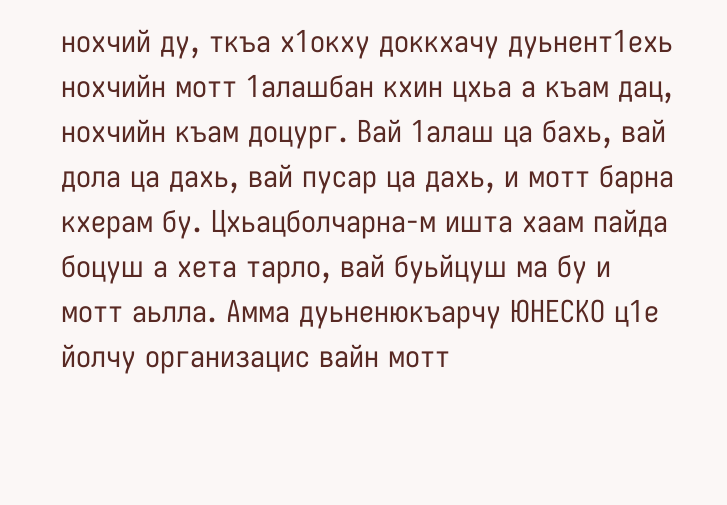нохчий ду, ткъа х1окху доккхачу дуьнент1ехь нохчийн мотт 1алашбан кхин цхьа а къам дац, нохчийн къам доцург. Вай 1алаш ца бахь, вай дола ца дахь, вай пусар ца дахь, и мотт барна кхерам бу. Цхьацболчарна-м ишта хаам пайда боцуш а хета тарло, вай буьйцуш ма бу и мотт аьлла. Амма дуьненюкъарчу ЮНЕСКО ц1е йолчу организацис вайн мотт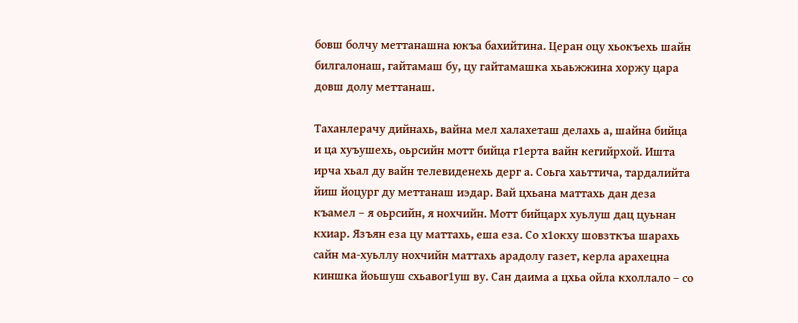бовш болчу меттанашна юкъа бахийтина. Церан оцу хьокъехь шайн билгалонаш, гайтамаш бу, цу гайтамашка хьаьжжина хоржу цара довш долу меттанаш.

Таханлерачу дийнахь, вайна мел халахеташ делахь а, шайна бийца и ца хуъушехь, оьрсийн мотт бийца г1ерта вайн кегийрхой. Ишта ирча хьал ду вайн телевиденехь дерг а. Соьга хаьттича, тардалийта йиш йоцург ду меттанаш иэдар. Вай цхьана маттахь дан деза къамел – я оьрсийн, я нохчийн. Мотт бийцарх хуьлуш дац цуьнан кхиар. Язъян еза цу маттахь, еша еза. Со х1окху шовзткъа шарахь сайн ма-хуьллу нохчийн маттахь арадолу газет, керла арахецна киншка йоьшуш схьавог1уш ву. Сан даима а цхьа ойла кхоллало – со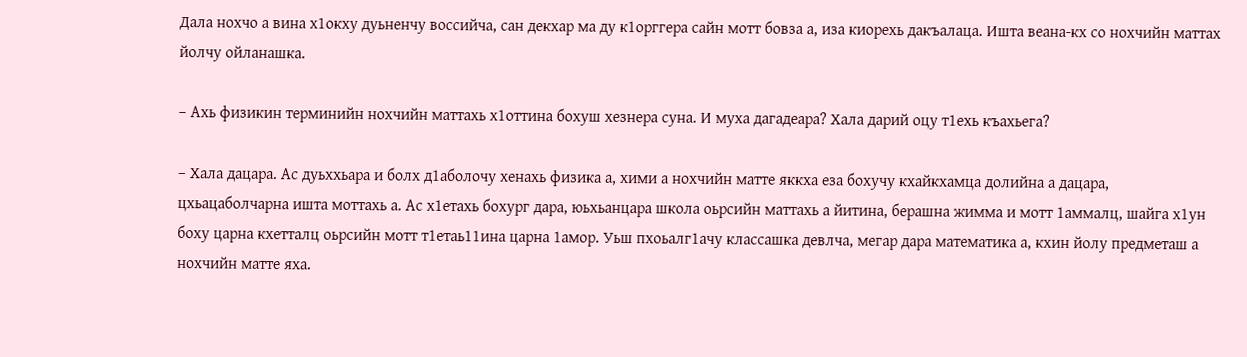Дала нохчо а вина х1окху дуьненчу воссийча, сан декхар ма ду к1орггера сайн мотт бовза а, иза киорехь дакъалаца. Ишта веана-кх со нохчийн маттах йолчу ойланашка.

– Ахь физикин терминийн нохчийн маттахь х1оттина бохуш хезнера суна. И муха дагадеара? Хала дарий оцу т1ехь къахьега?

– Хала дацара. Ас дуьххьара и болх д1аболочу хенахь физика а, хими а нохчийн матте яккха еза бохучу кхайкхамца долийна а дацара, цхьацаболчарна ишта моттахь а. Ас х1етахь бохург дара, юьхьанцара школа оьрсийн маттахь а йитина, берашна жимма и мотт 1аммалц, шайга х1ун боху царна кхетталц оьрсийн мотт т1етаь11ина царна 1амор. Уьш пхоьалг1ачу классашка девлча, мегар дара математика а, кхин йолу предметаш а нохчийн матте яха.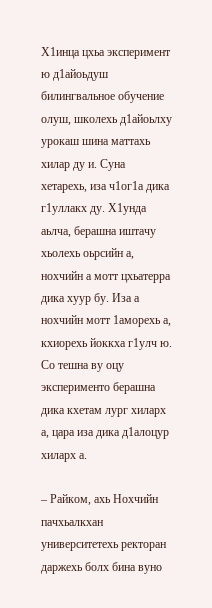Х1инца цхьа эксперимент ю д1айоьдуш билингвальное обучение олуш, школехь д1айоьлху урокаш шина маттахь хилар ду и. Суна хетарехь, иза ч1ог1а дика г1уллакх ду. Х1унда аьлча, берашна иштачу хьолехь оьрсийн а, нохчийн а мотт цхьатерра дика хуур бу. Иза а нохчийн мотт 1аморехь а, кхиорехь йоккха г1улч ю. Со тешна ву оцу эксперименто берашна дика кхетам лург хиларх а, цара иза дика д1алоцур хиларх а.

– Райком, ахь Нохчийн пачхьалкхан университетехь ректоран даржехь болх бина вуно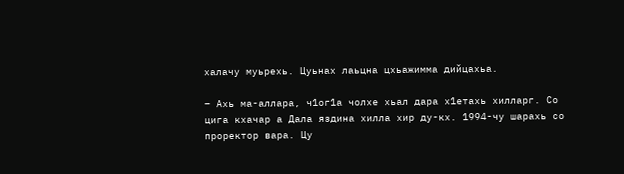халачу муьрехь. Цуьнах лаьцна цхьажимма дийцахьа.

– Ахь ма-аллара, ч1ог1а чолхе хьал дара х1етахь хилларг. Со цига кхачар а Дала яздина хилла хир ду-кх. 1994-чу шарахь со проректор вара. Цу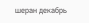шеран декабрь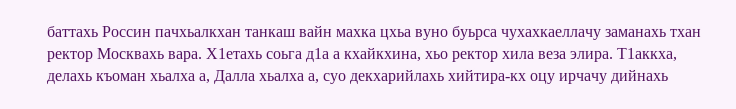баттахь Россин пачхьалкхан танкаш вайн махка цхьа вуно буьрса чухахкаеллачу заманахь тхан ректор Москвахь вара. Х1етахь соьга д1а а кхайкхина, хьо ректор хила веза элира. Т1аккха, делахь къоман хьалха а, Далла хьалха а, суо декхарийлахь хийтира-кх оцу ирчачу дийнахь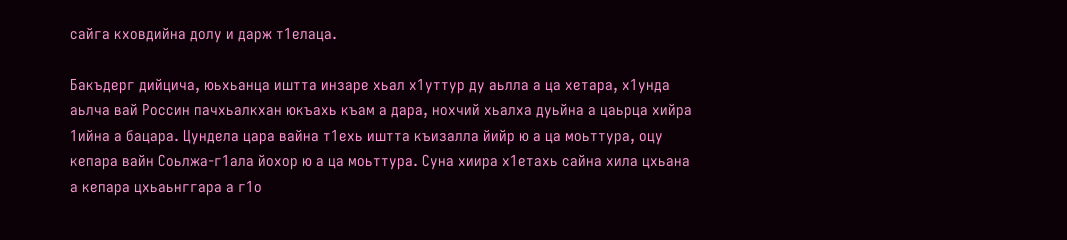сайга кховдийна долу и дарж т1елаца.

Бакъдерг дийцича, юьхьанца иштта инзаре хьал х1уттур ду аьлла а ца хетара, х1унда аьлча вай Россин пачхьалкхан юкъахь къам а дара, нохчий хьалха дуьйна а цаьрца хийра 1ийна а бацара. Цундела цара вайна т1ехь иштта къизалла йийр ю а ца моьттура, оцу кепара вайн Соьлжа-г1ала йохор ю а ца моьттура. Суна хиира х1етахь сайна хила цхьана а кепара цхьаьнггара а г1о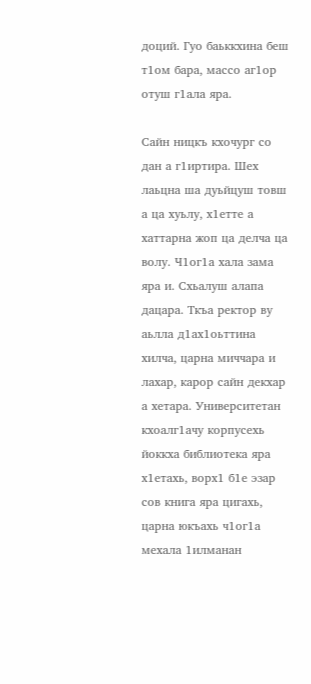доций. Гуо баьккхина беш т1ом бара, массо аг1ор отуш г1ала яра.

Сайн ницкъ кхочург со дан а г1иртира. Шех лаьцна ша дуьйцуш товш а ца хуьлу, х1етте а хаттарна жоп ца делча ца волу. Ч1ог1а хала зама яра и. Схьалуш алапа дацара. Ткъа ректор ву аьлла д1ах1оьттина хилча, царна миччара и лахар, карор сайн декхар а хетара. Университетан кхоалг1ачу корпусехь йоккха библиотека яра х1етахь, ворх1 б1е эзар сов книга яра цигахь, царна юкъахь ч1ог1а мехала 1илманан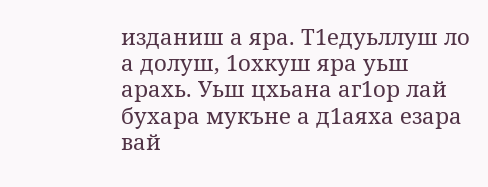изданиш а яра. Т1едуьллуш ло а долуш, 1охкуш яра уьш арахь. Уьш цхьана аг1ор лай бухара мукъне а д1аяха езара вай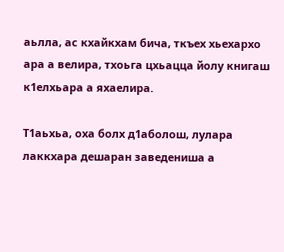аьлла, ас кхайкхам бича, ткъех хьехархо ара а велира, тхоьга цхьацца йолу книгаш к1елхьара а яхаелира.

Т1аьхьа, оха болх д1аболош, лулара лаккхара дешаран заведениша а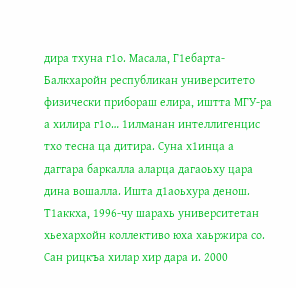дира тхуна г1о. Масала, Г1ебарта-Балкхаройн республикан университето физически прибораш елира, иштта МГУ-ра а хилира г1о… 1илманан интеллигенцис тхо тесна ца дитира. Суна х1инца а даггара баркалла аларца дагаоьху цара дина вошалла. Ишта д1аоьхура денош. Т1аккха, 1996-чу шарахь университетан хьехархойн коллективо юха хаьржира со. Сан рицкъа хилар хир дара и. 2000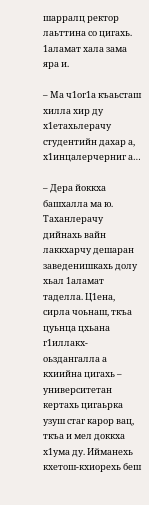шарралц ректор лаьттина со цигахь. 1аламат хала зама яра и.

– Ма ч1ог1а къаьсташ хилла хир ду х1етахьлерачу студентийн дахар а, х1инцалерчерниг а…

– Дера йоккха башхалла ма ю. Таханлерачу дийнахь вайн лаккхарчу дешаран заведенишкахь долу хьал 1аламат таделла. Ц1ена, сирла чоьнаш, ткъа цуьнца цхьана г1иллакх-оьздангалла а кхиийна цигахь – университетан кертахь цигаьрка узуш стаг карор вац, ткъа и мел доккха х1ума ду. Ийманехь кхетош-кхиорехь беш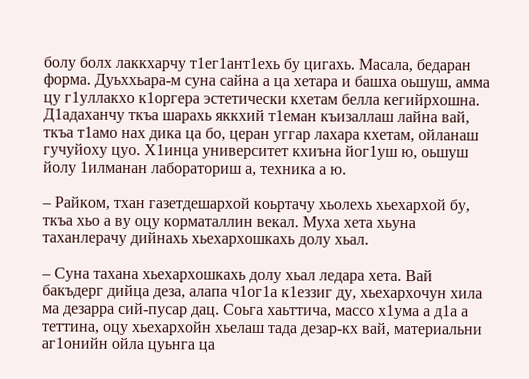болу болх лаккхарчу т1ег1ант1ехь бу цигахь. Масала, бедаран форма. Дуьххьара-м суна сайна а ца хетара и башха оьшуш, амма цу г1уллакхо к1оргера эстетически кхетам белла кегийрхошна. Д1адаханчу ткъа шарахь яккхий т1еман къизаллаш лайна вай, ткъа т1амо нах дика ца бо, церан уггар лахара кхетам, ойланаш гучуйоху цуо. Х1инца университет кхиъна йог1уш ю, оьшуш йолу 1илманан лабораториш а, техника а ю.

– Райком, тхан газетдешархой коьртачу хьолехь хьехархой бу, ткъа хьо а ву оцу корматаллин векал. Муха хета хьуна таханлерачу дийнахь хьехархошкахь долу хьал.

– Суна тахана хьехархошкахь долу хьал ледара хета. Вай бакъдерг дийца деза, алапа ч1ог1а к1еззиг ду, хьехархочун хила ма дезарра сий-пусар дац. Соьга хаьттича, массо х1ума а д1а а теттина, оцу хьехархойн хьелаш тада дезар-кх вай, материальни аг1онийн ойла цуьнга ца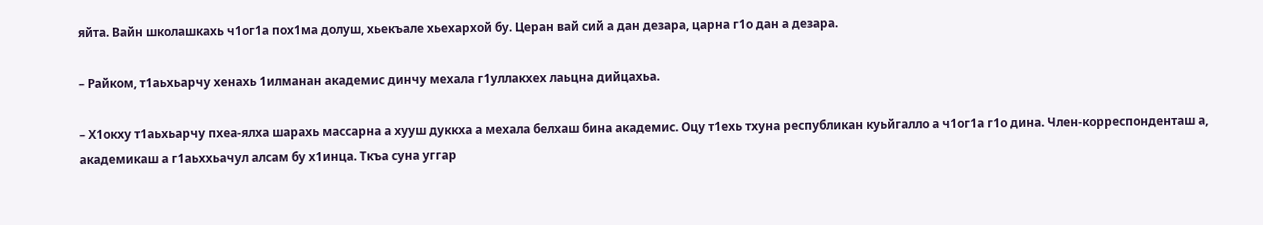яйта. Вайн школашкахь ч1ог1а пох1ма долуш, хьекъале хьехархой бу. Церан вай сий а дан дезара, царна г1о дан а дезара.

– Райком, т1аьхьарчу хенахь 1илманан академис динчу мехала г1уллакхех лаьцна дийцахьа.

– Х1окху т1аьхьарчу пхеа-ялха шарахь массарна а хууш дуккха а мехала белхаш бина академис. Оцу т1ехь тхуна республикан куьйгалло а ч1ог1а г1о дина. Член-корреспонденташ а, академикаш а г1аьххьачул алсам бу х1инца. Ткъа суна уггар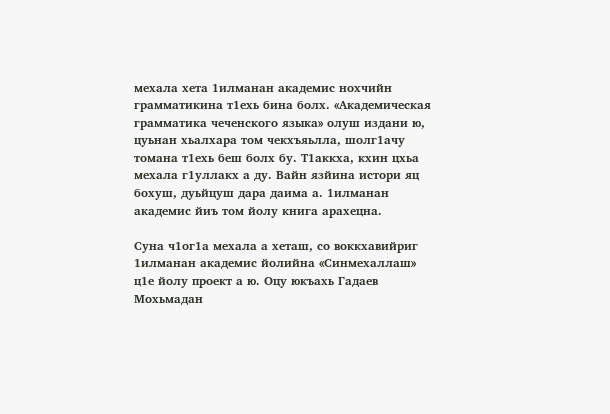мехала хета 1илманан академис нохчийн грамматикина т1ехь бина болх. «Академическая грамматика чеченского языка» олуш издани ю, цуьнан хьалхара том чекхъяьлла, шолг1ачу томана т1ехь беш болх бу. Т1аккха, кхин цхьа мехала г1уллакх а ду. Вайн язйина истори яц бохуш, дуьйцуш дара даима а. 1илманан академис йиъ том йолу книга арахецна.

Суна ч1ог1а мехала а хеташ, со воккхавийриг 1илманан академис йолийна «Синмехаллаш» ц1е йолу проект а ю. Оцу юкъахь Гадаев Мохьмадан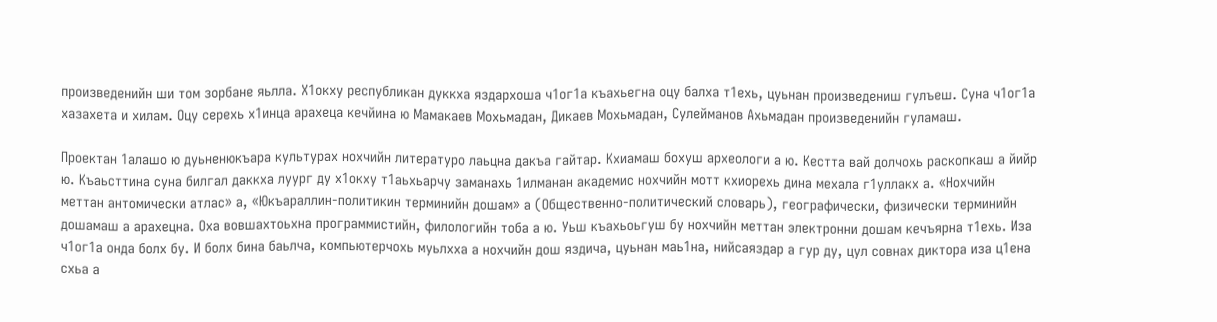произведенийн ши том зорбане яьлла. Х1окху республикан дуккха яздархоша ч1ог1а къахьегна оцу балха т1ехь, цуьнан произведениш гулъеш. Суна ч1ог1а хазахета и хилам. Оцу серехь х1инца арахеца кечйина ю Мамакаев Мохьмадан, Дикаев Мохьмадан, Сулейманов Ахьмадан произведенийн гуламаш.

Проектан 1алашо ю дуьненюкъара культурах нохчийн литературо лаьцна дакъа гайтар. Кхиамаш бохуш археологи а ю. Кестта вай долчохь раскопкаш а йийр ю. Къаьсттина суна билгал даккха луург ду х1окху т1аьхьарчу заманахь 1илманан академис нохчийн мотт кхиорехь дина мехала г1уллакх а. «Нохчийн меттан антомически атлас» а, «Юкъараллин-политикин терминийн дошам» а (Общественно-политический словарь), географически, физически терминийн дошамаш а арахецна. Оха вовшахтоьхна программистийн, филологийн тоба а ю. Уьш къахьоьгуш бу нохчийн меттан электронни дошам кечъярна т1ехь. Иза ч1ог1а онда болх бу. И болх бина баьлча, компьютерчохь муьлхха а нохчийн дош яздича, цуьнан маь1на, нийсаяздар а гур ду, цул совнах диктора иза ц1ена схьа а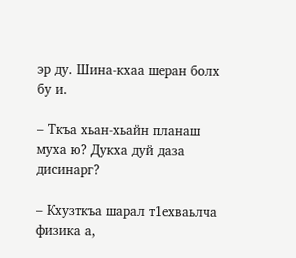эр ду. Шина-кхаа шеран болх бу и.

– Ткъа хьан-хьайн планаш муха ю? Дукха дуй даза дисинарг?

– Кхузткъа шарал т1ехваьлча физика а,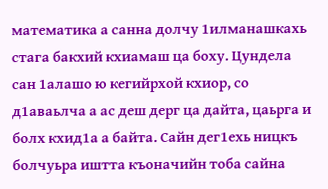математика а санна долчу 1илманашкахь стага бакхий кхиамаш ца боху. Цундела сан 1алашо ю кегийрхой кхиор, со д1аваьлча а ас деш дерг ца дайта, цаьрга и болх кхид1а а байта. Сайн дег1ехь ницкъ болчуьра иштта къоначийн тоба сайна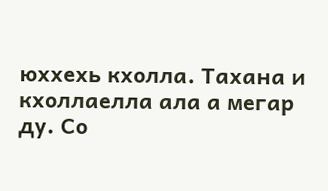юххехь кхолла. Тахана и кхоллаелла ала а мегар ду. Со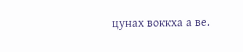цунах воккха а ве.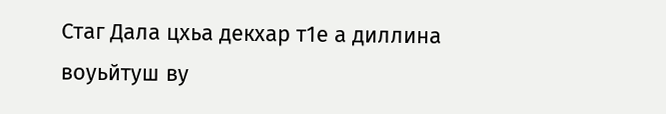Стаг Дала цхьа декхар т1е а диллина воуьйтуш ву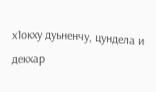х1окху дуьненчу, цундела и декхар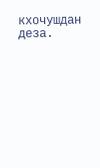кхочушдан деза.